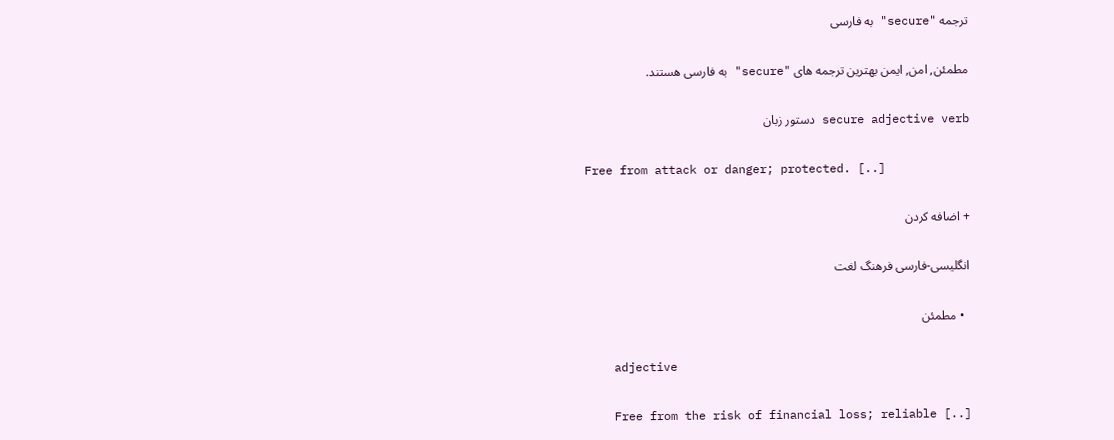ترجمه "secure" به فارسی

مطمئن, امن, ایمن بهترین ترجمه های "secure" به فارسی هستند.

secure adjective verb دستور زبان

Free from attack or danger; protected. [..]

+ اضافه کردن

انگلیسی-فارسی فرهنگ لغت

  • مطمئن

    adjective

    Free from the risk of financial loss; reliable [..]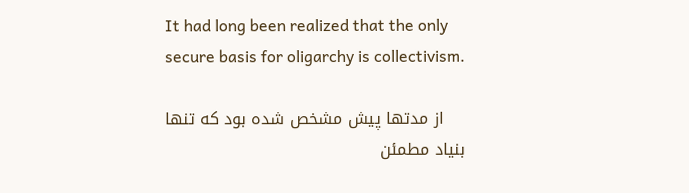It had long been realized that the only secure basis for oligarchy is collectivism.

    از مدتها پیش مشخص شده بود که تنها بنیاد مطمئن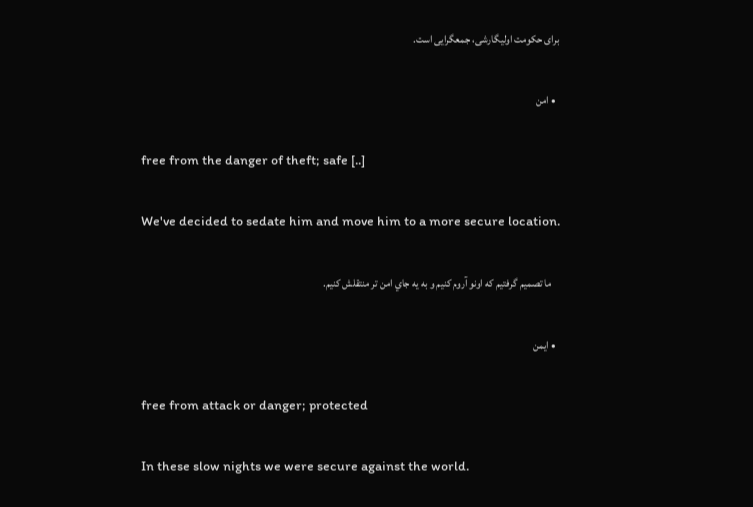برای حکومت اولیگارشی، جمعگرایی است.

  • امن

    free from the danger of theft; safe [..]

    We've decided to sedate him and move him to a more secure location.

    ما تصميم گرفتيم که اونو آروم کنيم و به يه جاي امن تر منتقلش کنيم.

  • ایمن

    free from attack or danger; protected

    In these slow nights we were secure against the world.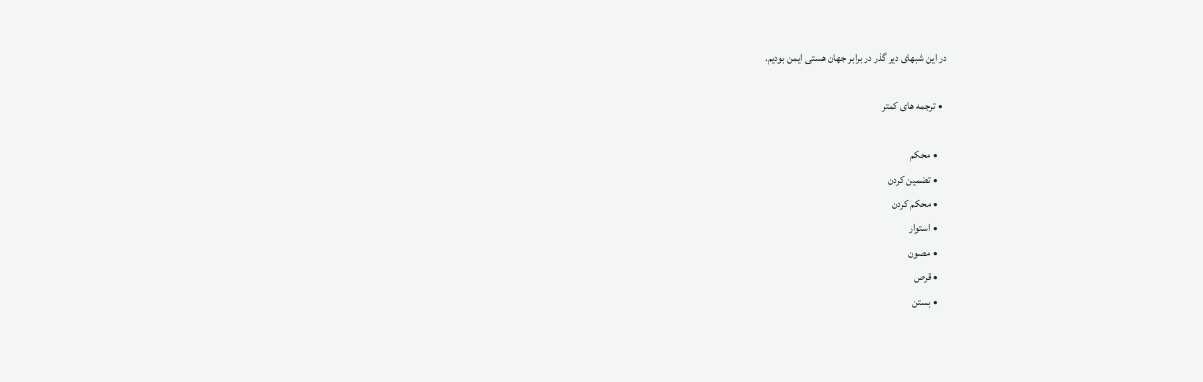در این شبهای دیر گذر در برابر جهان هستی ایمن بودیم.

  • ترجمه های کمتر

    • محکم
    • تضمین کردن
    • محکم کردن
    • استوار
    • مصون
    • قرص
    • بستن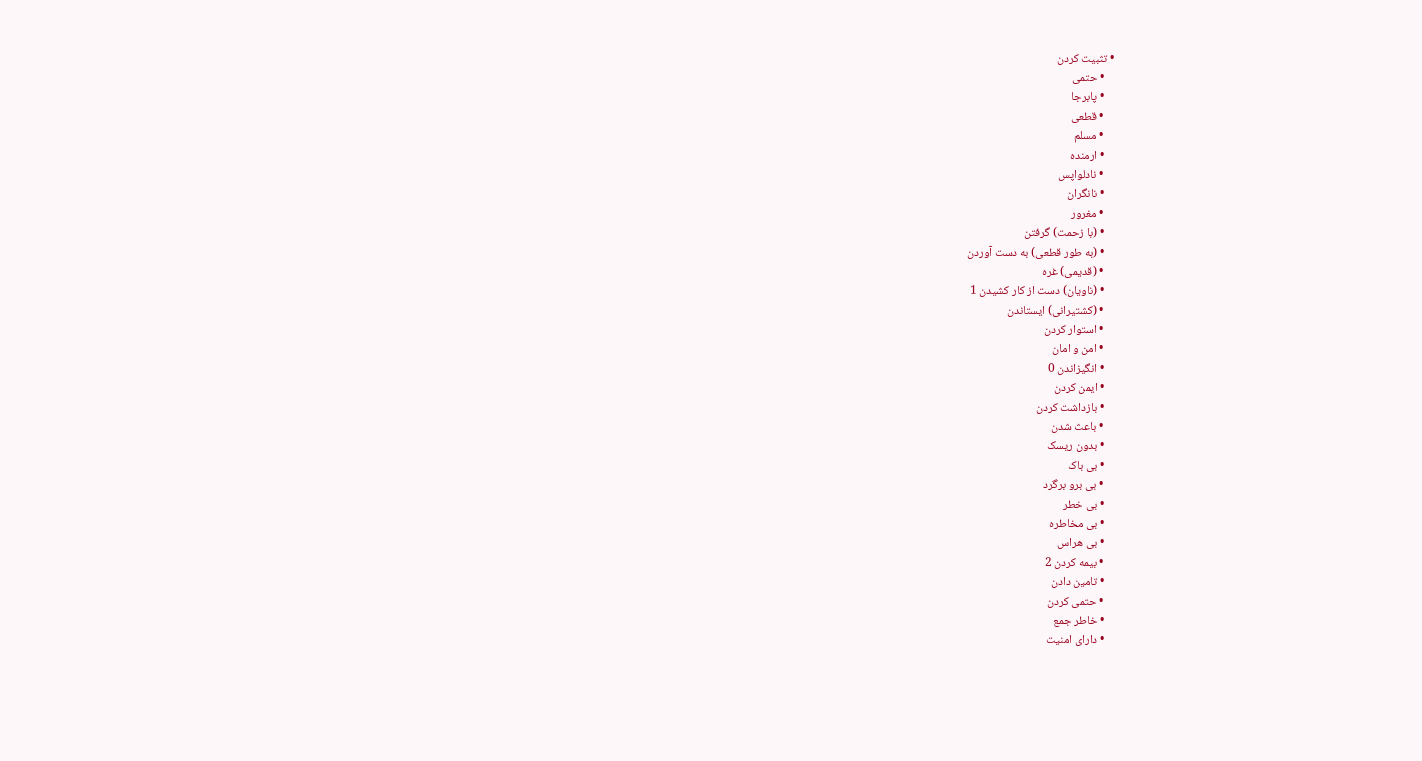• تثبیت کردن
    • حتمی
    • پابرجا
    • قطعی
    • مسلم
    • ارمنده
    • نادلواپس
    • نانگران
    • مغرور
    • (با زحمت) گرفتن
    • (به طور قطعی) به دست آوردن
    • (قدیمی) غره
    • (ناویان) دست از کار کشیدن 1
    • (کشتیرانی) ایستاندن
    • استوار کردن
    • امن و امان
    • انگیزاندن 0
    • ایمن کردن
    • بازداشت کردن
    • باعث شدن
    • بدون ریسک
    • بی باک
    • بی برو برگرد
    • بی خطر
    • بی مخاطره
    • بی هراس
    • بیمه کردن 2
    • تامین دادن
    • حتمی کردن
    • خاطر جمع
    • دارای امنیت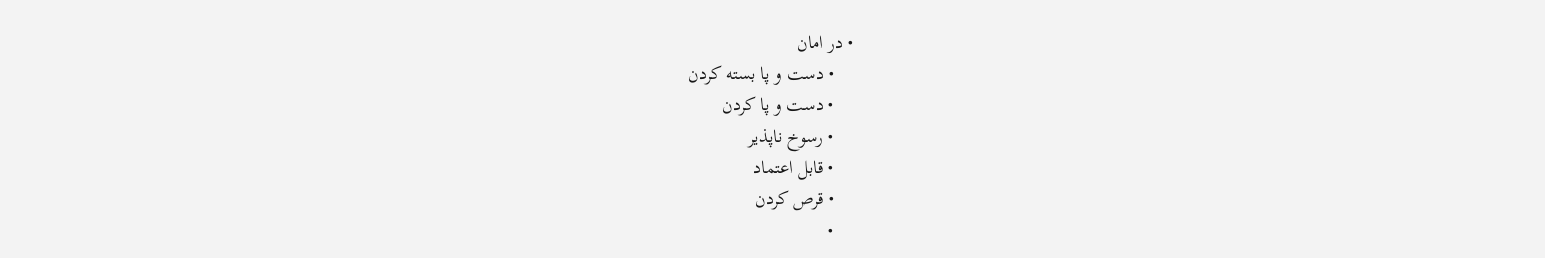• در امان
    • دست و پا بسته کردن
    • دست و پا کردن
    • رسوخ ناپذیر
    • قابل اعتماد
    • قرص کردن
    •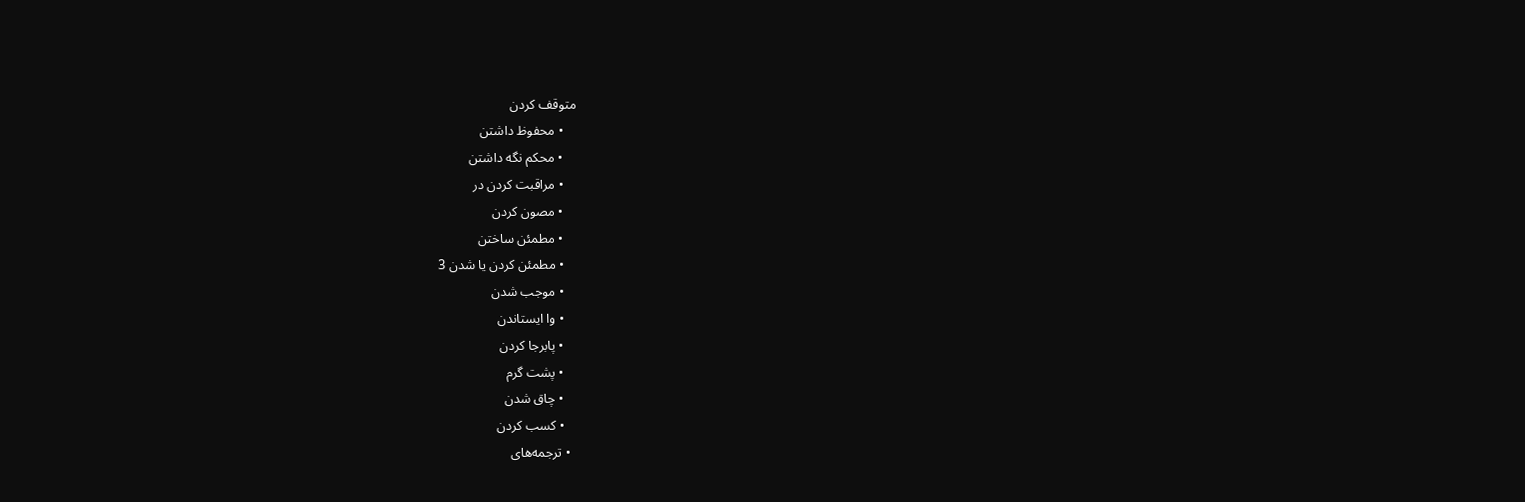متوقف کردن
    • محفوظ داشتن
    • محکم نگه داشتن
    • مراقبت کردن در
    • مصون کردن
    • مطمئن ساختن
    • مطمئن کردن یا شدن 3
    • موجب شدن
    • وا ایستاندن
    • پابرجا کردن
    • پشت گرم
    • چاق شدن
    • کسب کردن
  • ترجمه‌های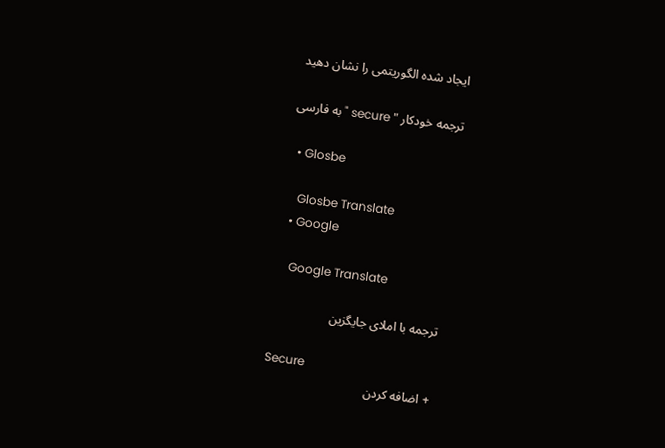ایجاد شده الگوریتمی را نشان دهید

ترجمه خودکار " secure " به فارسی

  • Glosbe

    Glosbe Translate
  • Google

    Google Translate

ترجمه با املای جایگزین

Secure
+ اضافه کردن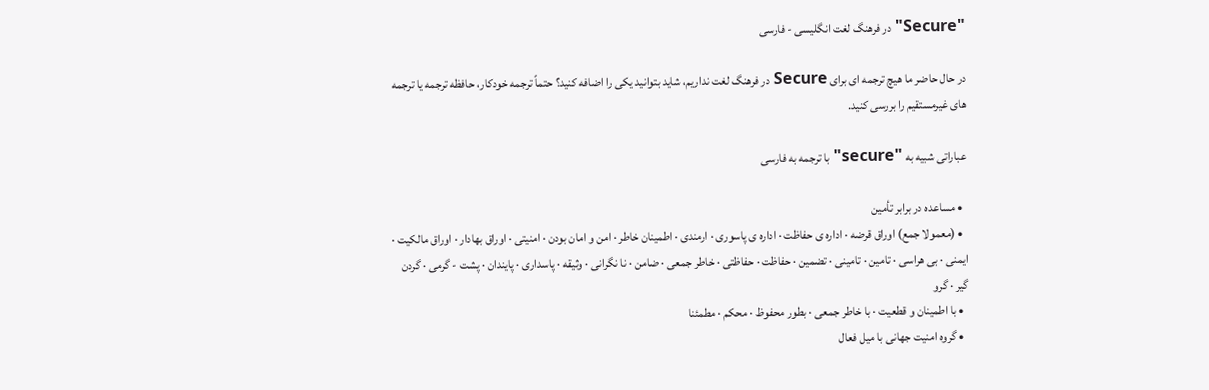"Secure" در فرهنگ لغت انگلیسی - فارسی

در حال حاضر ما هیچ ترجمه ای برای Secure در فرهنگ لغت نداریم، شاید بتوانید یکی را اضافه کنید؟ حتماً ترجمه خودکار، حافظه ترجمه یا ترجمه های غیرمستقیم را بررسی کنید.

عباراتی شبیه به "secure" با ترجمه به فارسی

  • مساعده در برابر تأمین
  • (معمولا جمع) اوراق قرضه · اداره ی حفاظت · اداره ی پاسوری · ارمندی · اطمینان خاطر · امن و امان بودن · امنیتی · اوراق بهادار · اوراق مالکیت · ایمنی · بی هراسی · تامین · تامینی · تضمین · حفاظت · حفاظتی · خاطر جمعی · ضامن · نا نگرانی · وثیقه · پاسداری · پایندان · پشت - گرمی · گردن گیر · گرو
  • با اطمینان و قطعیت · با خاطر جمعی · بطور محفوظ · محکم · مطمئنا
  • گروه امنیت جهانی با میل فعال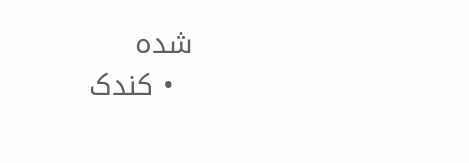شده
  • کندک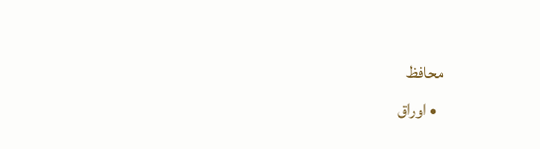محافظ
  • اوراق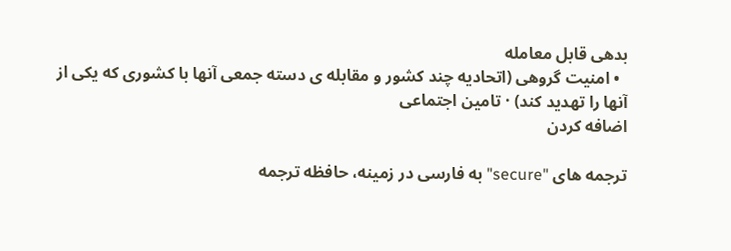بدهی قابل معامله
  • امنیت گروهی (اتحادیه چند کشور و مقابله ی دسته جمعی آنها با کشوری که یکی از آنها را تهدید کند) · تامین اجتماعی
اضافه کردن

ترجمه های "secure" به فارسی در زمینه، حافظه ترجمه